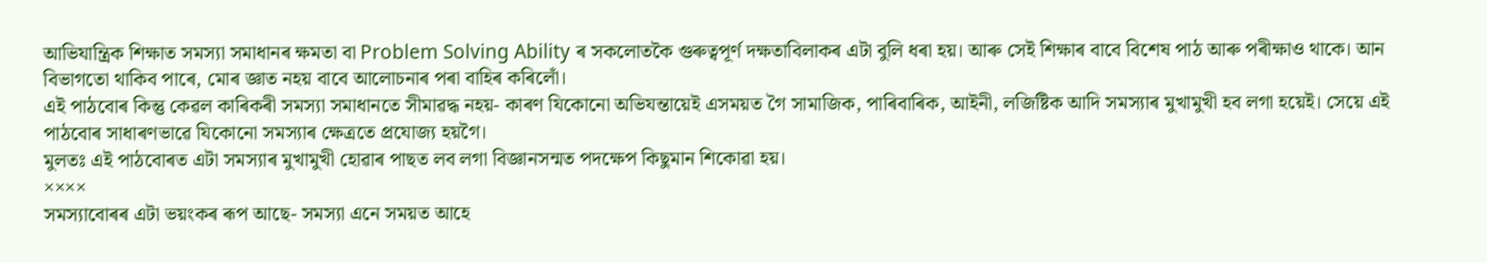আভিযান্ত্ৰিক শিক্ষাত সমস্যা সমাধানৰ ক্ষমতা বা Problem Solving Ability ৰ সকলোতকৈ গুৰুত্বপূৰ্ণ দক্ষতাবিলাকৰ এটা বুলি ধৰা হয়। আৰু সেই শিক্ষাৰ বাবে বিশেষ পাঠ আৰু পৰীক্ষাও থাকে। আন বিভাগতো থাকিব পাৰে, মোৰ জ্ঞাত নহয় বাবে আলোচনাৰ পৰা বাহিৰ কৰিলোঁ।
এই পাঠবোৰ কিন্তু কেৱল কাৰিকৰী সমস্যা সমাধানতে সীমাৱদ্ধ নহয়- কাৰণ যিকোনো অভিযন্তায়েই এসময়ত গৈ সামাজিক, পাৰিবাৰিক, আইনী, লজিষ্টিক আদি সমস্যাৰ মুখামুখী হব লগা হয়েই। সেয়ে এই পাঠবোৰ সাধাৰণভাৱে যিকোনো সমস্যাৰ ক্ষেত্ৰতে প্ৰযোজ্য হয়গৈ।
মুলতঃ এই পাঠবোৰত এটা সমস্যাৰ মুখামুখী হোৱাৰ পাছত লব লগা বিজ্ঞানসন্মত পদক্ষেপ কিছুমান শিকোৱা হয়।
××××
সমস্যাবোৰৰ এটা ভয়ংকৰ ৰূপ আছে- সমস্যা এনে সময়ত আহে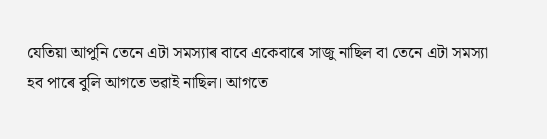যেতিয়া আপুনি তেনে এটা সমস্যাৰ বাবে একেবাৰে সাজু নাছিল বা তেনে এটা সমস্যা হব পাৰে বুলি আগতে ভৱাই নাছিল। আগতে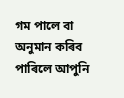গম পালে বা অনুমান কৰিব পাৰিলে আপুনি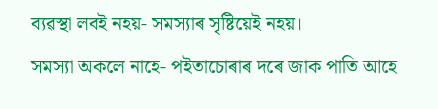ব্যৱস্থা লবই নহয়- সমস্যাৰ সৃষ্টিয়েই নহয়।
সমস্যা অকলে নাহে- পইতাচোৰাৰ দৰে জাক পাতি আহে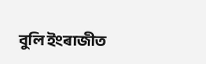বুলি ইংৰাজীত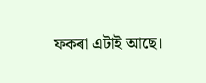ফকৰা এটাই আছে।